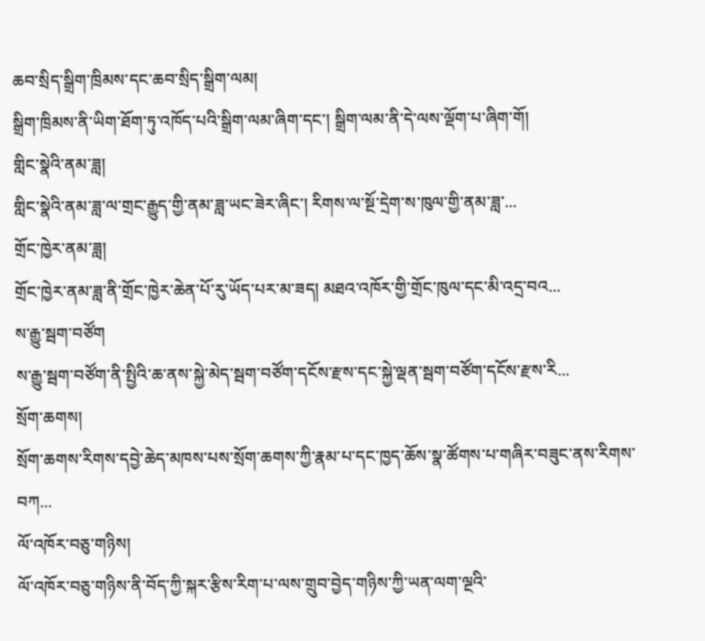ཆབ་སྲིད་སྒྲིག་ཁྲིམས་དང་ཆབ་སྲིད་སྒྲིག་ལམ།
སྒྲིག་ཁྲིམས་ནི་ཡིག་ཐོག་ཏུ་འཁོད་པའི་སྒྲིག་ལམ་ཞིག་དང་། སྒྲིག་ལམ་ནི་དེ་ལས་ལྡོག་པ་ཞིག་གོ།
གླིང་སྣེའི་ནམ་ཟླ།
གླིང་སྣེའི་ནམ་ཟླ་ལ་གྲང་རྒྱུད་གྱི་ནམ་ཟླ་ཡང་ཟེར་ཞིང་། རིགས་ལ་སྔོ་དྲེག་ས་ཁུལ་གྱི་ནམ་ཟླ་...
གྲོང་ཁྱེར་ནམ་ཟླ།
གྲོང་ཁྱེར་ནམ་ཟླ་ནི་གྲོང་ཁྱེར་ཆེན་པོ་རུ་ཡོད་པར་མ་ཟད། མཐའ་འཁོར་གྱི་གྲོང་ཁུལ་དང་མི་འདྲ་བའ...
ས་རྒྱུ་སྦག་བཙོག
ས་རྒྱུ་སྦག་བཙོག་ནི་སྤྱིའི་ཆ་ནས་སྐྱེ་མེད་སྦག་བཙོག་དངོས་རྫས་དང་སྐྱེ་ལྡན་སྦག་བཙོག་དངོས་རྫས་རི...
སྲོག་ཆགས།
སྲོག་ཆགས་རིགས་དབྱེ་ཆེད་མཁས་པས་སྲོག་ཆགས་ཀྱི་རྣམ་པ་དང་ཁྱད་ཆོས་སྣ་ཚོགས་པ་གཞིར་བཟུང་ནས་རིགས་བཀ...
ལོ་འཁོར་བཅུ་གཉིས།
ལོ་འཁོར་བཅུ་གཉིས་ནི་བོད་ཀྱི་སྐར་རྩིས་རིག་པ་ལས་གྲུབ་བྱེད་གཉིས་ཀྱི་ཡན་ལག་ལྔའི་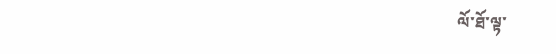ལོ་ཐོ་ལྟ་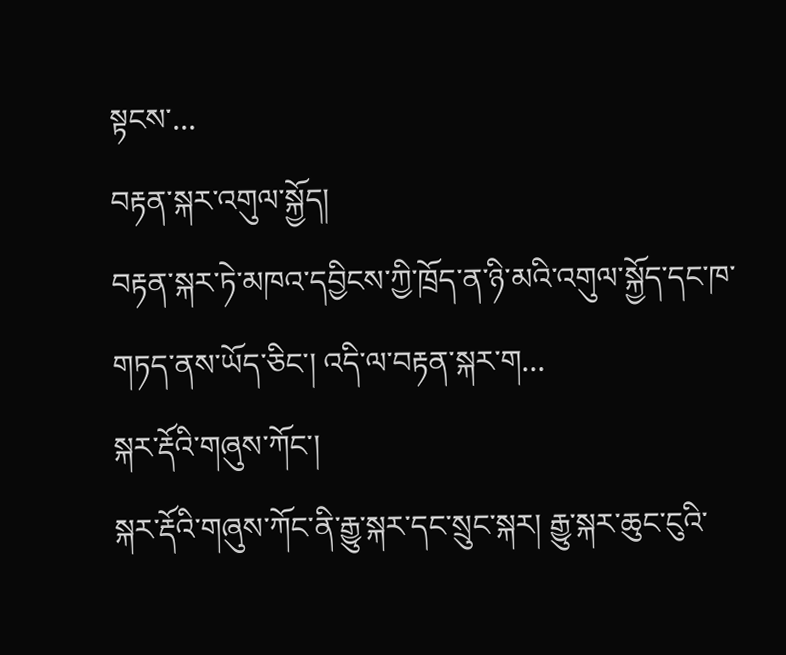སྟངས་...
བརྟན་སྐར་འགུལ་སྐྱོད།
བརྟན་སྐར་ཏེ་མཁའ་དབྱིངས་ཀྱི་ཁྲོད་ན་ཉི་མའི་འགུལ་སྐྱོད་དང་ཁ་གཏད་ནས་ཡོད་ཅིང་། འདི་ལ་བརྟན་སྐར་ག...
སྐར་རྡོའི་གཞུས་ཀོང་།
སྐར་རྡོའི་གཞུས་ཀོང་ནི་རྒྱུ་སྐར་དང་སྲུང་སྐར། རྒྱུ་སྐར་ཆུང་ངུའི་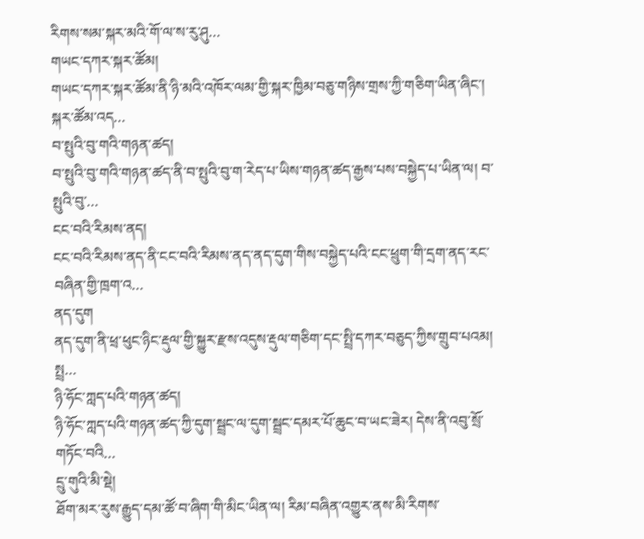རིགས་སམ་སྐར་མའི་གོ་ལ་ས་རུ་ཤུ...
གཡང་དཀར་སྐར་ཚོམ།
གཡང་དཀར་སྐར་ཚོམ་ནི་ཉི་མའི་འཁོར་ལམ་གྱི་སྐར་ཁྱིམ་བཅུ་གཉིས་གྲས་ཀྱི་གཅིག་ཡིན་ཞིང་། སྐར་ཚོམ་འད...
བ་སྤུའི་བུ་གའི་གཉན་ཚད།
བ་སྤུའི་བུ་གའི་གཉན་ཚད་ནི་བ་སྤུའི་བུ་ག་རེད་པ་ཡིས་གཉན་ཚད་རྒྱས་པས་བསྐྱེད་པ་ཡིན་ལ། བ་སྤུའི་བུ་...
ངང་བའི་རིམས་ནད།
ངང་བའི་རིམས་ནད་ནི་ངང་བའི་རིམས་ནད་ནད་དུག་གིས་བསྐྱེད་པའི་ངང་ཕྲུག་གི་དྲག་ནད་རང་བཞིན་གྱི་ཁྲག་འ...
ནད་དུག
ནད་དུག་ནི་ཕྲ་ཕུང་ཉིང་རྡུལ་གྱི་སྐྱུར་རྫས་འདུས་རྡུལ་གཅིག་དང་སྤྲི་དཀར་བཅུད་ཀྱིས་གྲུབ་པའམ། སྤྲ...
ཉི་ཧོང་ཀླད་པའི་གཉན་ཚད།
ཉི་ཧོང་ཀླད་པའི་གཉན་ཚད་ཀྱི་དུག་སྦྲང་ལ་དུག་སྦྲང་དམར་པོ་ཆུང་བ་ཡང་ཟེར། དེས་ནི་འབུ་སྲོ་གཏོང་བའི...
དྲུ་གུའི་མི་སྡེ།
ཐོག་མར་རུས་རྒྱུད་དམ་ཚོ་བ་ཞིག་གི་མིང་ཡིན་ལ། རིམ་བཞིན་འགྱུར་ནས་མི་རིགས་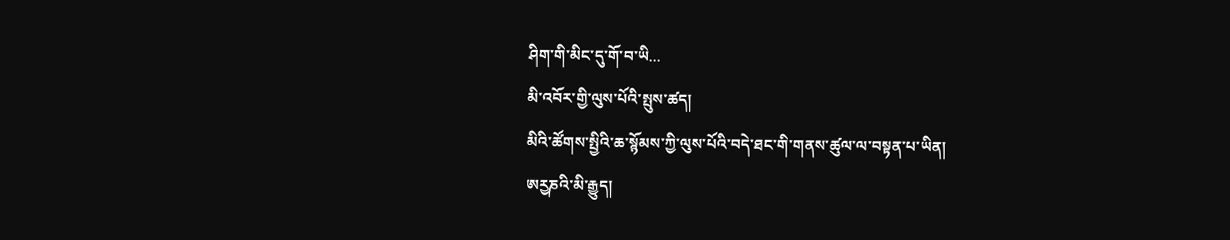ཤིག་གི་མིང་དུ་གོ་བ་ཡི...
མི་འབོར་གྱི་ལུས་པོའི་སྤུས་ཚད།
མིའི་ཚོགས་སྤྱིའི་ཆ་སྙོམས་ཀྱི་ལུས་པོའི་བདེ་ཐང་གི་གནས་ཚུལ་ལ་བསྟན་པ་ཡིན།
ཨརྱཎའི་མི་རྒྱུད།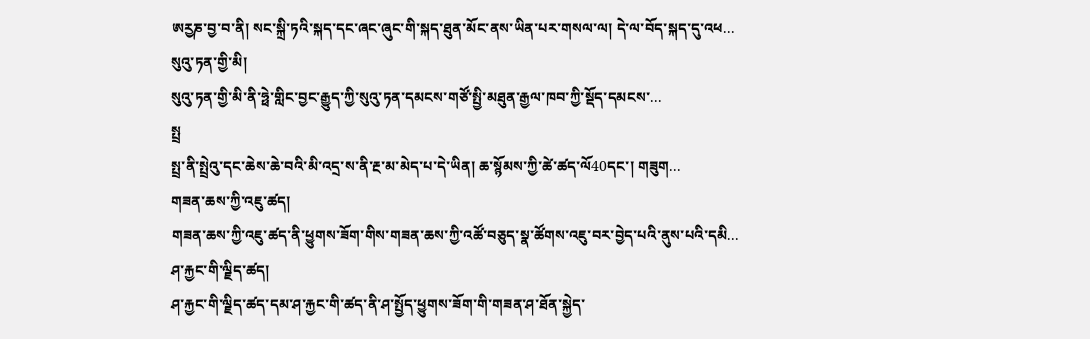ཨརྱཎ་བྱ་བ་ནི། སང་སྐྲི་ཏའི་སྐད་དང་ཞང་ཞུང་གི་སྐད་ཐུན་མོང་ནས་ཡིན་པར་གསལ་ལ། དེ་ལ་བོད་སྐད་དུ་འཕ...
སུའུ་ཏན་གྱི་མི།
སུའུ་ཏན་གྱི་མི་ནི་ཧྥེ་གླིང་བྱང་རྒྱུད་ཀྱི་སུའུ་ཏན་དམངས་གཙོ་སྤྱི་མཐུན་རྒྱལ་ཁབ་ཀྱི་སྡོད་དམངས་...
སྤྲ
སྤྲ་ནི་སྤྲེའུ་དང་ཆེས་ཆེ་བའི་མི་འདྲ་ས་ནི་རྔ་མ་མེད་པ་དེ་ཡིན། ཆ་སྙོམས་ཀྱི་ཚེ་ཚད་ལོ40དང་། གཟུག...
གཟན་ཆས་ཀྱི་འཇུ་ཚད།
གཟན་ཆས་ཀྱི་འཇུ་ཚད་ནི་ཕྱུགས་ཟོག་གིས་གཟན་ཆས་ཀྱི་འཚོ་བཅུད་སྣ་ཚོགས་འཇུ་བར་བྱེད་པའི་ནུས་པའི་དམི...
ཤ་རྐྱང་གི་ལྗིད་ཚད།
ཤ་རྐྱང་གི་ལྗིད་ཚད་དམ་ཤ་རྐྱང་གི་ཚད་ནི་ཤ་སྤྱོད་ཕྱུགས་ཟོག་གི་གཟན་ཤ་ཐོན་སྐྱེད་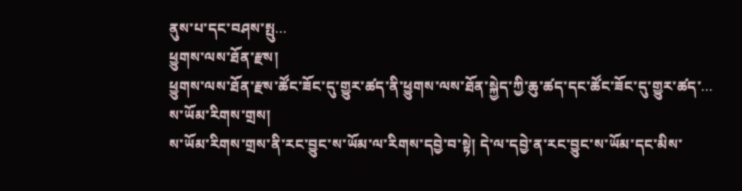ནུས་པ་དང་བཤས་སྤུ...
ཕྱུགས་ལས་ཐོན་རྫས།
ཕྱུགས་ལས་ཐོན་རྫས་ཚོང་ཟོང་དུ་གྱུར་ཚད་ནི་ཕྱུགས་ལས་ཐོན་སྐྱེད་ཀྱི་ཆུ་ཚད་དང་ཚོང་ཟོང་དུ་གྱུར་ཚད་...
ས་ཡོམ་རིགས་གྲས།
ས་ཡོམ་རིགས་གྲས་ནི་རང་བྱུང་ས་ཡོམ་ལ་རིགས་དབྱེ་བ་སྟེ། དེ་ལ་དབྱེ་ན་རང་བྱུང་ས་ཡོམ་དང་མིས་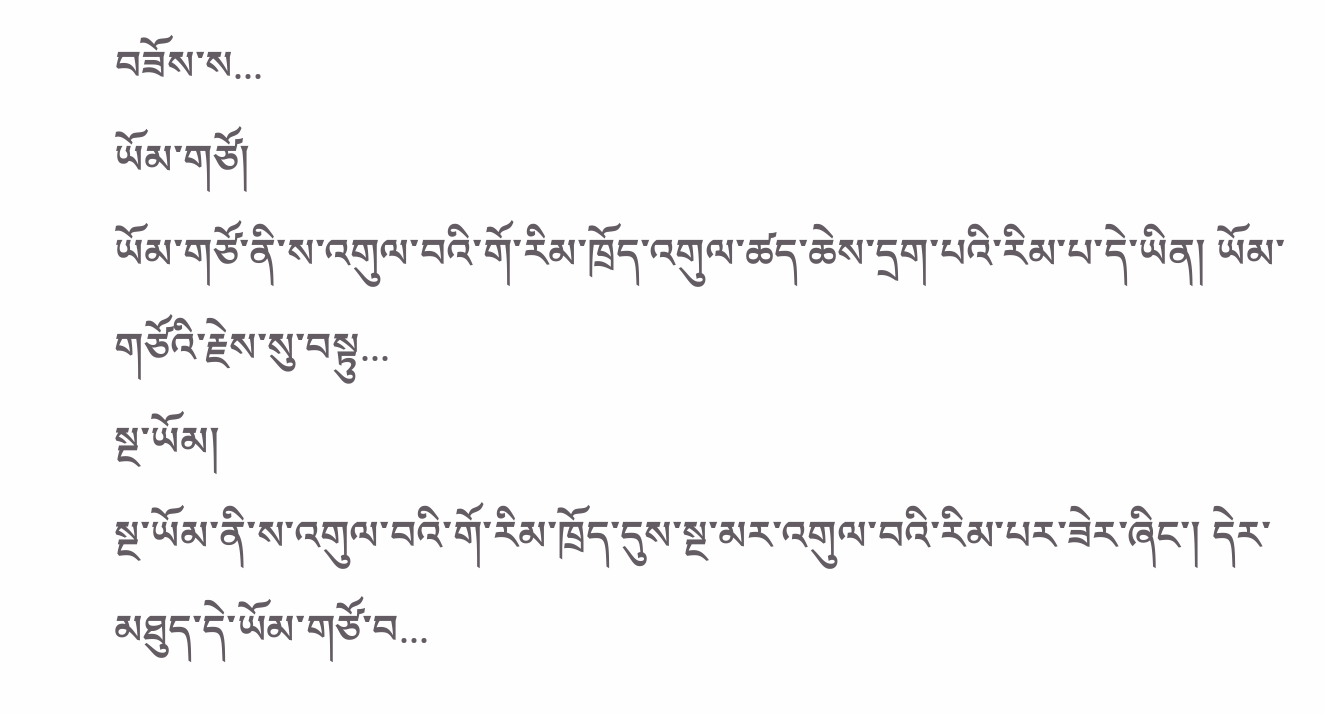བཟོས་ས...
ཡོམ་གཙོ།
ཡོམ་གཙོ་ནི་ས་འགུལ་བའི་གོ་རིམ་ཁྲོད་འགུལ་ཚད་ཆེས་དྲག་པའི་རིམ་པ་དེ་ཡིན། ཡོམ་གཙོའི་རྗེས་སུ་བསྟུ...
སྔ་ཡོམ།
སྔ་ཡོམ་ནི་ས་འགུལ་བའི་གོ་རིམ་ཁྲོད་དུས་སྔ་མར་འགུལ་བའི་རིམ་པར་ཟེར་ཞིང་། དེར་མཐུད་དེ་ཡོམ་གཙོ་བ...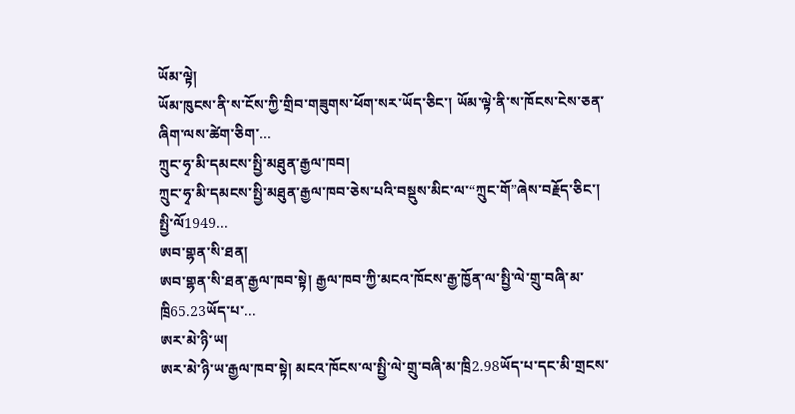ཡོམ་ལྟེ།
ཡོམ་ཁུངས་ནི་ས་ངོས་ཀྱི་གྲིབ་གཟུགས་ཕོག་སར་ཡོད་ཅིང་། ཡོམ་ལྟེ་ནི་ས་ཁོངས་ངེས་ཅན་ཞིག་ལས་ཚེག་ཅིག་...
ཀྲུང་ཧྭ་མི་དམངས་སྤྱི་མཐུན་རྒྱལ་ཁབ།
ཀྲུང་ཧྭ་མི་དམངས་སྤྱི་མཐུན་རྒྱལ་ཁབ་ཅེས་པའི་བསྡུས་མིང་ལ་“ཀྲུང་གོ”ཞེས་བརྗོད་ཅིང་། སྤྱི་ལོ1949...
ཨབ་གྷན་སི་ཐན།
ཨབ་གྷན་སི་ཐན་རྒྱལ་ཁབ་སྟེ། རྒྱལ་ཁབ་ཀྱི་མངའ་ཁོངས་རྒྱ་ཁྱོན་ལ་སྤྱི་ལེ་གྲུ་བཞི་མ་ཁྲི65.23ཡོད་པ་...
ཨར་མེ་ཉི་ཡ།
ཨར་མེ་ཉི་ཡ་རྒྱལ་ཁབ་སྟེ། མངའ་ཁོངས་ལ་སྤྱི་ལེ་གྲུ་བཞི་མ་ཁྲི2.98ཡོད་པ་དང་མི་གྲངས་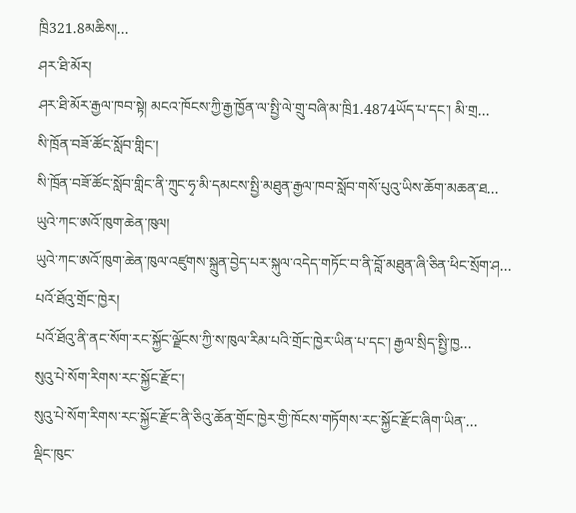ཁྲི321.8མཆིས།...
ཤར་ཐི་མོར།
ཤར་ཐི་མོར་རྒྱལ་ཁབ་སྟེ། མངའ་ཁོངས་ཀྱི་རྒྱ་ཁྱོན་ལ་སྤྱི་ལེ་གྲུ་བཞི་མ་ཁྲི1.4874ཡོད་པ་དང་། མི་གྲ...
སི་ཁྲོན་བཟོ་ཚོང་སློབ་གླིང་།
སི་ཁྲོན་བཟོ་ཚོང་སློབ་གླིང་ནི་ཀྲུང་ཧྭ་མི་དམངས་སྤྱི་མཐུན་རྒྱལ་ཁབ་སློབ་གསོ་པུའུ་ཡིས་ཆོག་མཆན་ཐ...
ཡུའེ་ཀང་ཨའོ་ཁུག་ཆེན་ཁུལ།
ཡུའེ་ཀང་ཨའོ་ཁུག་ཆེན་ཁུལ་འཛུགས་སྐྲུན་བྱེད་པར་སྐུལ་འདེད་གཏོང་བ་ནི་བློ་མཐུན་ཞི་ཅིན་ཕིང་སྲོག་ཤ...
པའོ་ཐོའུ་གྲོང་ཁྱེར།
པའོ་ཐོའུ་ནི་ནང་སོག་རང་སྐྱོང་ལྗོངས་ཀྱི་ས་ཁུལ་རིམ་པའི་གྲོང་ཁྱེར་ཡིན་པ་དང་། རྒྱལ་སྲིད་སྤྱི་ཁྱ...
སུའུ་པེ་སོག་རིགས་རང་སྐྱོང་རྫོང་།
སུའུ་པེ་སོག་རིགས་རང་སྐྱོང་རྫོང་ནི་ཅིའུ་ཆོན་གྲོང་ཁྱེར་གྱི་ཁོངས་གཏོགས་རང་སྐྱོང་རྫོང་ཞིག་ཡིན་...
ལྡིང་ཁུང་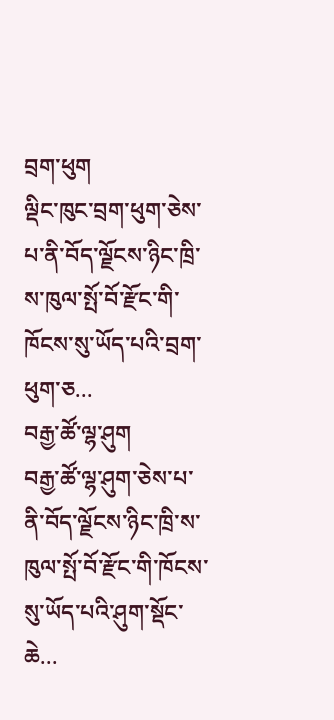བྲག་ཕུག
ལྡིང་ཁུང་བྲག་ཕུག་ཅེས་པ་ནི་བོད་ལྗོངས་ཉིང་ཁྲི་ས་ཁུལ་སྤོ་བོ་རྫོང་གི་ཁོངས་སུ་ཡོད་པའི་བྲག་ཕུག་ཅ...
བརྒྱ་ཚོ་ལྷ་ཤུག
བརྒྱ་ཚོ་ལྷ་ཤུག་ཅེས་པ་ནི་བོད་ལྗོངས་ཉིང་ཁྲི་ས་ཁུལ་སྤོ་བོ་རྫོང་གི་ཁོངས་སུ་ཡོད་པའི་ཤུག་སྡོང་ཆེ...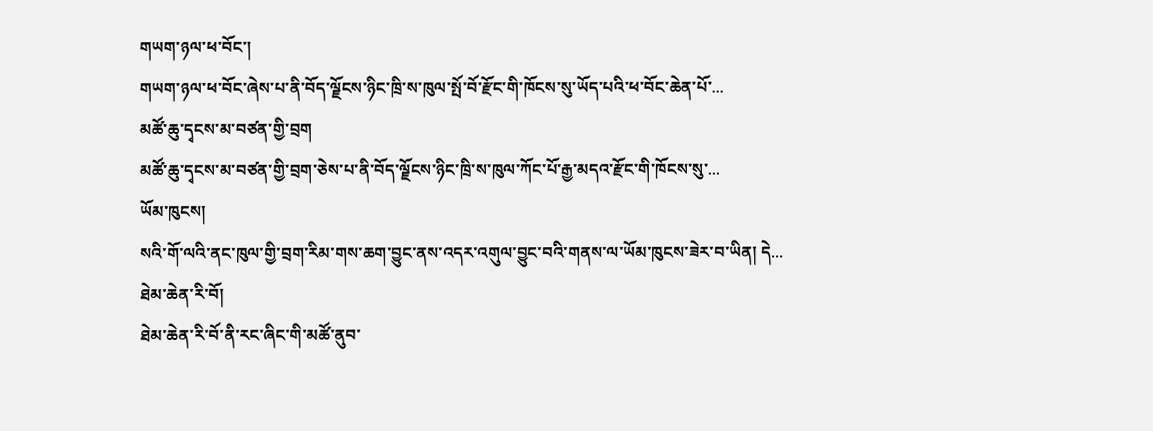གཡག་ཉལ་ཕ་བོང་།
གཡག་ཉལ་ཕ་བོང་ཞེས་པ་ནི་བོད་ལྗོངས་ཉིང་ཁྲི་ས་ཁུལ་སྤོ་བོ་རྫོང་གི་ཁོངས་སུ་ཡོད་པའི་ཕ་བོང་ཆེན་པོ་...
མཚོ་ཆུ་དྭངས་མ་བཙན་གྱི་བྲག
མཚོ་ཆུ་དྭངས་མ་བཙན་གྱི་བྲག་ཅེས་པ་ནི་བོད་ལྗོངས་ཉིང་ཁྲི་ས་ཁུལ་ཀོང་པོ་རྒྱ་མདའ་རྫོང་གི་ཁོངས་སུ་...
ཡོམ་ཁུངས།
སའི་གོ་ལའི་ནང་ཁུལ་གྱི་བྲག་རིམ་གས་ཆག་བྱུང་ནས་འདར་འགུལ་བྱུང་བའི་གནས་ལ་ཡོམ་ཁུངས་ཟེར་བ་ཡིན། དེ...
ཐེམ་ཆེན་རི་བོ།
ཐེམ་ཆེན་རི་བོ་ནི་རང་ཞིང་གི་མཚོ་ནུབ་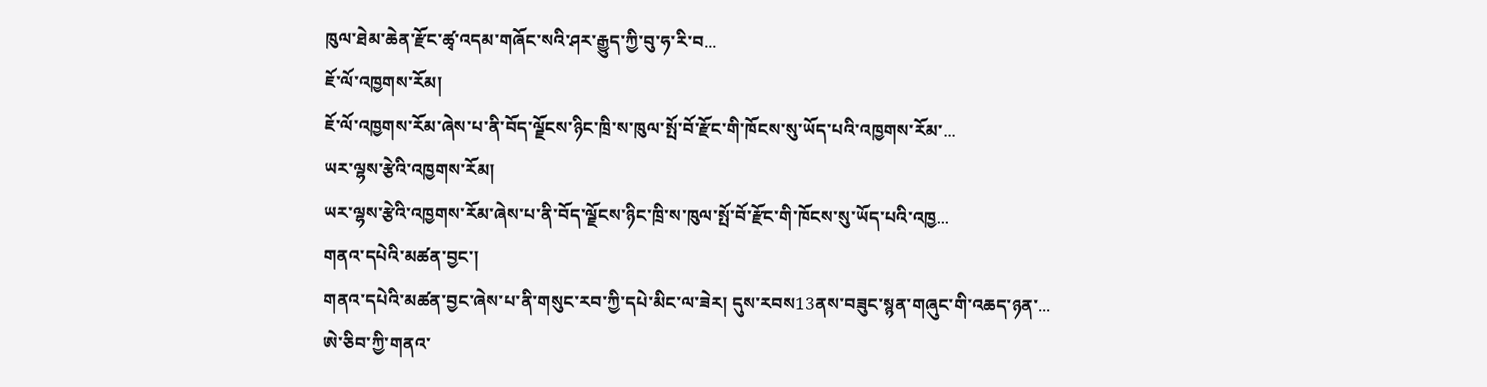ཁུལ་ཐེམ་ཆེན་རྫོང་ཚྭ་འདམ་གཞོང་སའི་ཤར་རྒྱུད་ཀྱི་བུ་ཧ་རི་བ...
ཇོ་ལོ་འཁྱགས་རོམ།
ཇོ་ལོ་འཁྱགས་རོམ་ཞེས་པ་ནི་བོད་ལྗོངས་ཉིང་ཁྲི་ས་ཁུལ་སྤོ་བོ་རྫོང་གི་ཁོངས་སུ་ཡོད་པའི་འཁྱགས་རོམ་...
ཡར་ལྷས་རྩེའི་འཁྱགས་རོམ།
ཡར་ལྷས་རྩེའི་འཁྱགས་རོམ་ཞེས་པ་ནི་བོད་ལྗོངས་ཉིང་ཁྲི་ས་ཁུལ་སྤོ་བོ་རྫོང་གི་ཁོངས་སུ་ཡོད་པའི་འཁྱ...
གནའ་དཔེའི་མཚན་བྱང་།
གནའ་དཔེའི་མཚན་བྱང་ཞེས་པ་ནི་གསུང་རབ་ཀྱི་དཔེ་མིང་ལ་ཟེར། དུས་རབས13ནས་བཟུང་སྙན་གཞུང་གི་འཆད་ཉན་...
ཨེ་ཅིབ་ཀྱི་གནའ་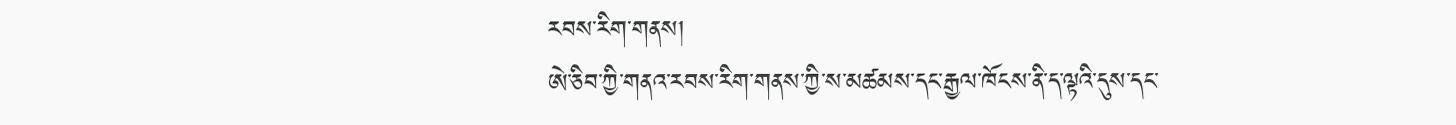རབས་རིག་གནས།
ཨེ་ཅིབ་ཀྱི་གནའ་རབས་རིག་གནས་ཀྱི་ས་མཚམས་དང་རྒྱལ་ཁོངས་ནི་ད་ལྟའི་དུས་དང་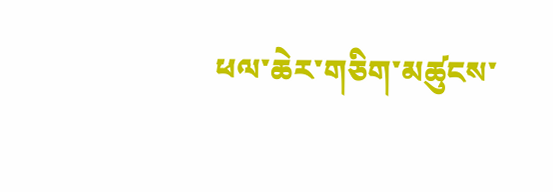ཕལ་ཆེར་གཅིག་མཚུངས་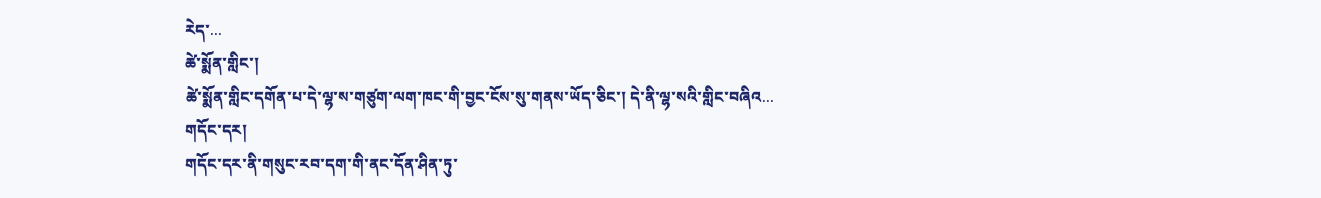རེད་...
ཚེ་སྨོན་གླིང་།
ཚེ་སྨོན་གླིང་དགོན་པ་དེ་ལྷ་ས་གཙུག་ལག་ཁང་གི་བྱང་ངོས་སུ་གནས་ཡོད་ཅིང་། དེ་ནི་ལྷ་སའི་གླིང་བཞིའ...
གདོང་དར།
གདོང་དར་ནི་གསུང་རབ་དག་གི་ནང་དོན་ཤིན་ཏུ་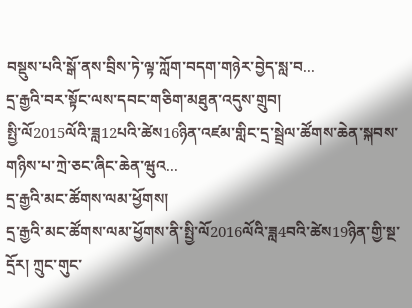བསྡུས་པའི་སྒོ་ནས་བྲིས་ཏེ་ལྟ་ཀློག་བདག་གཉེར་བྱེད་སླ་བ...
དྲ་རྒྱའི་བར་སྟོང་ལས་དབང་གཅིག་མཐུན་འདུས་གྲུབ།
སྤྱི་ལོ2015ལོའི་ཟླ12པའི་ཚེས16ཉིན་འཛམ་གླིང་དྲ་སྦྲེལ་ཚོགས་ཆེན་སྐབས་གཉིས་པ་ཀྲེ་ཅང་ཞིང་ཆེན་ཝུའ...
དྲ་རྒྱའི་མང་ཚོགས་ལམ་ཕྱོགས།
དྲ་རྒྱའི་མང་ཚོགས་ལམ་ཕྱོགས་ནི་སྤྱི་ལོ2016ལོའི་ཟླ4བའི་ཚེས19ཉིན་གྱི་སྔ་དྲོར། ཀྲུང་གུང་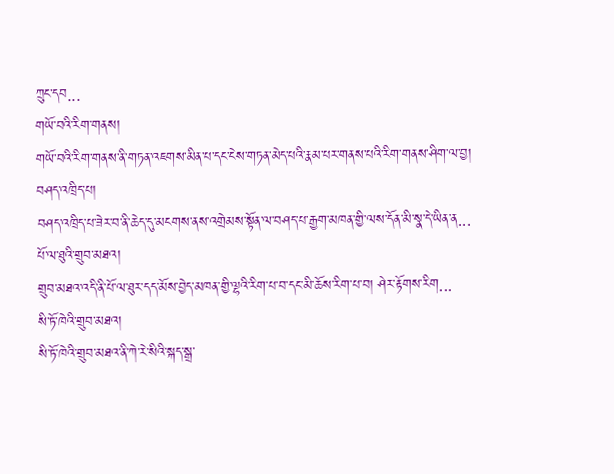ཀྲུང་དབ...
གཡོ་བའི་རིག་གནས།
གཡོ་བའི་རིག་གནས་ནི་གཏན་འཇགས་མིན་པ་དང་ངེས་གཏན་མེད་པའི་རྣམ་པར་གནས་པའི་རིག་གནས་ཤིག་ལ་བྱ།
བཤད་འཁྲིད་པ།
བཤད་འཁྲིད་པ་ཟེར་བ་ནི་ཆེད་དུ་མངགས་ནས་འགྲེམས་སྟོན་ལ་བཤད་པ་རྒྱག་མཁན་གྱི་ལས་དོན་མི་སྣ་དེ་ཡིན་ན...
པོ་ལ་ཐུའི་གྲུབ་མཐའ།
གྲུབ་མཐའ་འདི་ནི་པོ་ལ་ཐུར་དད་མོས་བྱེད་མཁན་གྱི་ལྷའི་རིག་པ་བ་དང་མི་ཆོས་རིག་པ་བ། ཤེར་རྟོགས་རིག...
སི་ཏོ་ཁེའི་གྲུབ་མཐའ།
སི་ཏོ་ཁེའི་གྲུབ་མཐའ་ནི་ཀེ་རེ་སིའི་སྐད་སྒྲ་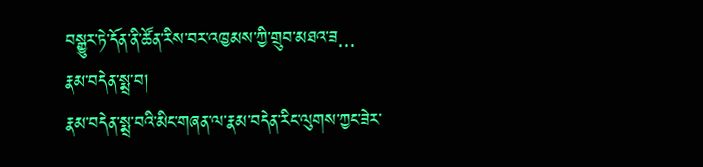བསྒྱུར་ཏེ་དོན་ནི་ཚོན་རིས་བར་འཁྱམས་ཀྱི་གྲུབ་མཐའ་ཟ...
རྣམ་བདེན་སྨྲ་བ།
རྣམ་བདེན་སྨྲ་བའི་མིང་གཞན་ལ་རྣམ་བདེན་རིང་ལུགས་ཀྱང་ཟེར་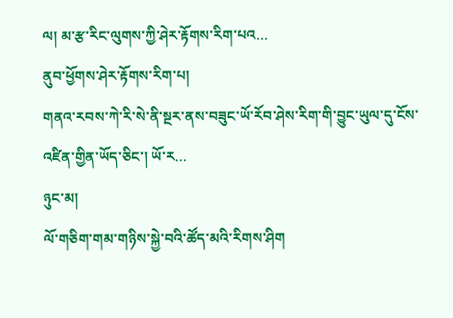ལ། མ་རྩ་རིང་ལུགས་ཀྱི་ཤེར་རྟོགས་རིག་པའ...
ནུབ་ཕྱོགས་ཤེར་རྟོགས་རིག་པ།
གནའ་རབས་ཀེ་རི་སེ་ནི་སྔར་ནས་བཟུང་ཡོ་རོབ་ཤེས་རིག་གི་བྱུང་ཡུལ་དུ་ངོས་འཛིན་གྱིན་ཡོད་ཅིང་། ཡོ་ར...
ཉུང་མ།
ལོ་གཅིག་གམ་གཉིས་སྐྱེ་བའི་ཚོད་མའི་རིགས་ཤིག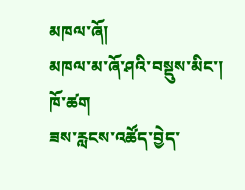མཁལ་ཞོ།
མཁལ་མ་ཞོ་ཤའི་བསྡུས་མིང་།
ཁོ་ཚག
ཟས་རླངས་འཚོད་བྱེད་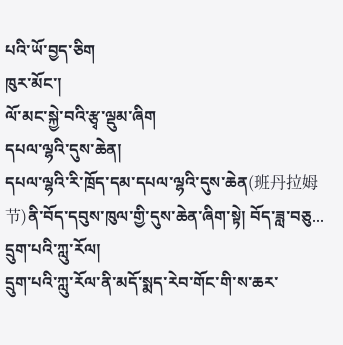པའི་ཡོ་བྱད་ཅིག
ཁུར་མོང་།
ལོ་མང་སྐྱེ་བའི་རྩྭ་ལྡུམ་ཞིག
དཔལ་ལྷའི་དུས་ཆེན།
དཔལ་ལྷའི་རི་ཁྲོད་དམ་དཔལ་ལྷའི་དུས་ཆེན(班丹拉姆节)ནི་བོད་དབུས་ཁུལ་གྱི་དུས་ཆེན་ཞིག་སྟེ། བོད་ཟླ་བཅུ...
དྲུག་པའི་ཀླུ་རོལ།
དྲུག་པའི་ཀླུ་རོལ་ནི་མདོ་སྨད་རེབ་གོང་གི་ས་ཆར་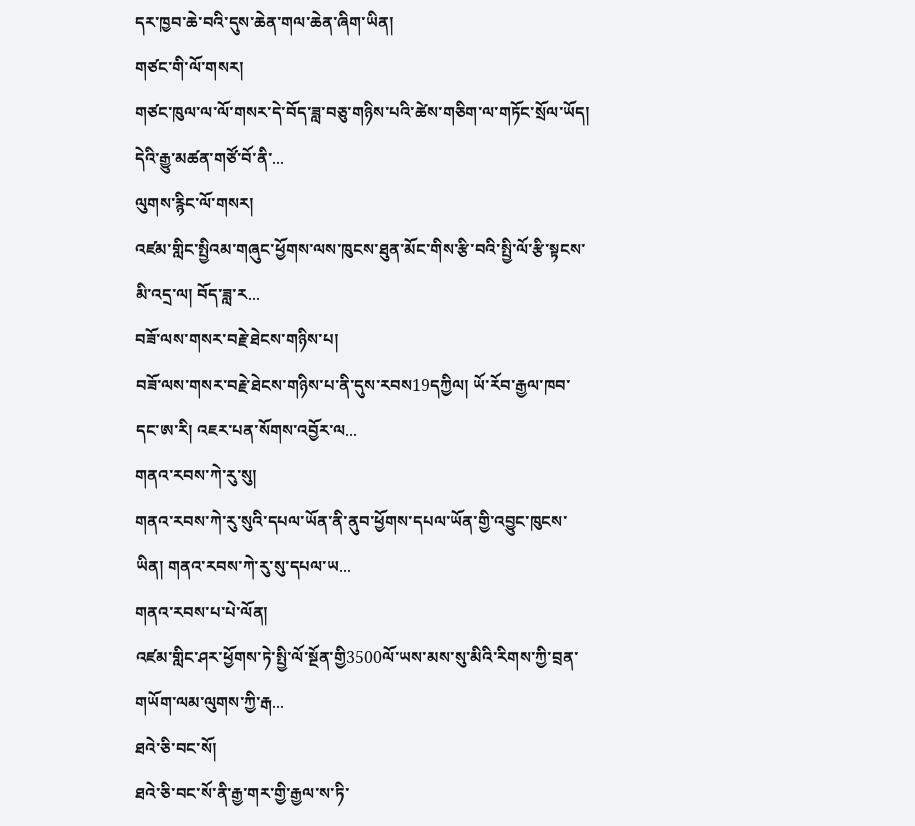དར་ཁྱབ་ཆེ་བའི་དུས་ཆེན་གལ་ཆེན་ཞིག་ཡིན།
གཙང་གི་ལོ་གསར།
གཙང་ཁུལ་ལ་ལོ་གསར་དེ་བོད་ཟླ་བཅུ་གཉིས་པའི་ཚེས་གཅིག་ལ་གཏོང་སྲོལ་ཡོད། དེའི་རྒྱུ་མཚན་གཙོ་བོ་ནི་...
ལུགས་རྙིང་ལོ་གསར།
འཛམ་གླིང་སྤྱིའམ་གཞུང་ཕྱོགས་ལས་ཁུངས་ཐུན་མོང་གིས་རྩི་བའི་སྤྱི་ལོ་རྩི་སྟངས་མི་འདྲ་ལ། བོད་ཟླ་ར...
བཟོ་ལས་གསར་བརྗེ་ཐེངས་གཉིས་པ།
བཟོ་ལས་གསར་བརྗེ་ཐེངས་གཉིས་པ་ནི་དུས་རབས19དཀྱིལ། ཡོ་རོབ་རྒྱལ་ཁབ་དང་ཨ་རི། འཇར་པན་སོགས་འབྱོར་ལ...
གནའ་རབས་ཀེ་རུ་སུ།
གནའ་རབས་ཀེ་རུ་སུའི་དཔལ་ཡོན་ནི་ནུབ་ཕྱོགས་དཔལ་ཡོན་གྱི་འབྱུང་ཁུངས་ཡིན། གནའ་རབས་ཀེ་རུ་སུ་དཔལ་ཡ...
གནའ་རབས་པ་པེ་ལོན།
འཛམ་གླིང་ཤར་ཕྱོགས་ཏེ་སྤྱི་ལོ་སྔོན་གྱི3500ལོ་ཡས་མས་སུ་མིའི་རིགས་ཀྱི་བྲན་གཡོག་ལམ་ལུགས་ཀྱི་རྒ...
ཐའེ་ཅི་བང་སོ།
ཐའེ་ཅི་བང་སོ་ནི་རྒྱ་གར་གྱི་རྒྱལ་ས་ཏི་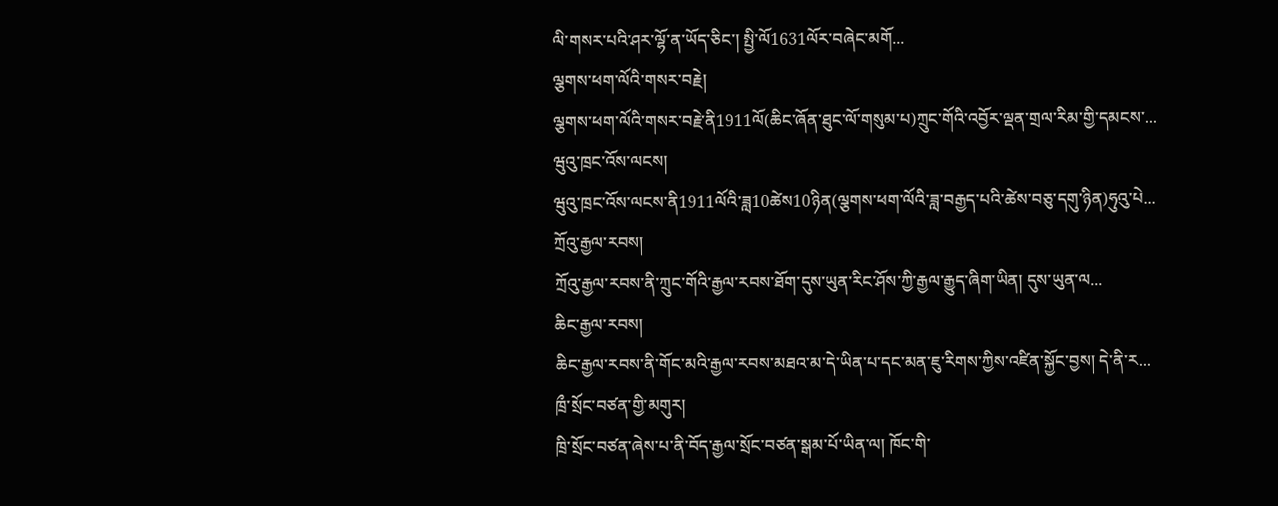ལི་གསར་པའི་ཤར་ལྷོ་ན་ཡོད་ཅིང་། སྤྱི་ལོ1631ལོར་བཞེང་མགོ...
ལྕགས་ཕག་ལོའི་གསར་བརྗེ།
ལྕགས་ཕག་ལོའི་གསར་བརྗེ་ནི1911ལོ(ཆིང་ཞོན་ཐུང་ལོ་གསུམ་པ)ཀྲུང་གོའི་འབྱོར་ལྡན་གྲལ་རིམ་གྱི་དམངས་...
ཝུའུ་ཁྲང་འོས་ལངས།
ཝུའུ་ཁྲང་འོས་ལངས་ནི1911ལོའི་ཟླ10ཚེས10ཉིན(ལྕགས་ཕག་ལོའི་ཟླ་བརྒྱད་པའི་ཚེས་བཅུ་དགུ་ཉིན)ཧུའུ་པེ...
ཀྲོའུ་རྒྱལ་རབས།
ཀྲོའུ་རྒྱལ་རབས་ནི་ཀྲུང་གོའི་རྒྱལ་རབས་ཐོག་དུས་ཡུན་རིང་ཤོས་ཀྱི་རྒྱལ་རྒྱུད་ཞིག་ཡིན། དུས་ཡུན་ལ...
ཆིང་རྒྱལ་རབས།
ཆིང་རྒྱལ་རབས་ནི་གོང་མའི་རྒྱལ་རབས་མཐའ་མ་དེ་ཡིན་པ་དང་མན་ཇུ་རིགས་ཀྱིས་འཛིན་སྐྱོང་བྱས། དེ་ནི་ར...
ཁྲྀ་སྲོང་བཙན་གྱི་མགུར།
ཁྲི་སྲོང་བཙན་ཞེས་པ་ནི་བོད་རྒྱལ་སྲོང་བཙན་སྒམ་པོ་ཡིན་ལ། ཁོང་གི་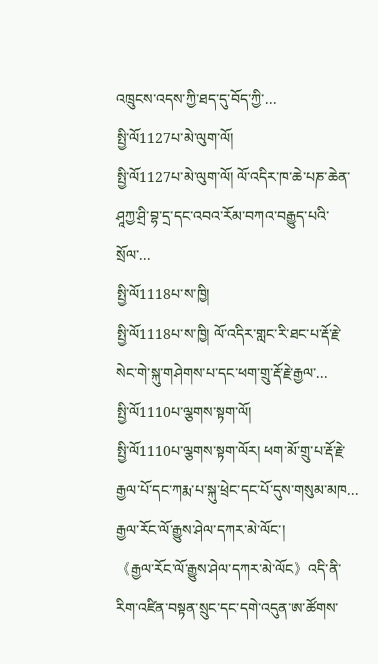འཁྲུངས་འདས་ཀྱི་ཐད་དུ་བོད་ཀྱི་...
སྤྱི་ལོ1127པ་མེ་ལུག་ལོ།
སྤྱི་ལོ1127པ་མེ་ལུག་ལོ། ལོ་འདིར་ཁ་ཆེ་པཎ་ཆེན་ཤཱཀྱ་ཤྲི་བྷ་དྲ་དང་འབའ་རོམ་བཀའ་བརྒྱུད་པའི་སྲོལ་...
སྤྱི་ལོ1118པ་ས་ཁྱི།
སྤྱི་ལོ1118པ་ས་ཁྱི། ལོ་འདིར་གླང་རི་ཐང་པ་རྡོ་རྗེ་སེང་གེ་སྐུ་གཤེགས་པ་དང་ཕག་གྲུ་རྡོ་རྗེ་རྒྱལ་...
སྤྱི་ལོ1110པ་ལྕགས་སྟག་ལོ།
སྤྱི་ལོ1110པ་ལྕགས་སྟག་ལོར། ཕག་མོ་གྲུ་པ་རྡོ་རྗེ་རྒྱལ་པོ་དང་ཀརྨ་པ་སྐུ་ཕྲེང་དང་པོ་དུས་གསུམ་མཁ...
རྒྱལ་རོང་ལོ་རྒྱུས་ཤེལ་དཀར་མེ་ལོང་།
《རྒྱལ་རོང་ལོ་རྒྱུས་ཤེལ་དཀར་མེ་ལོང》འདི་ནི་རིག་འཛིན་བསྟན་སྲུང་དང་དགེ་འདུན་ཨ་ཚོགས་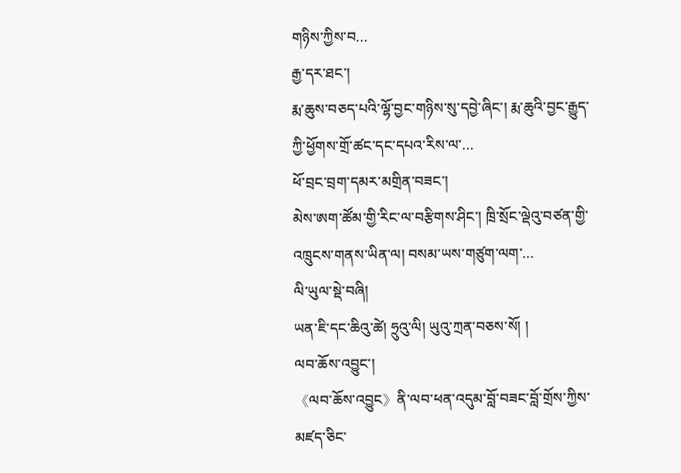གཉིས་ཀྱིས་བ...
རྒྱ་དར་ཐང་།
རྨ་ཆུས་བཅད་པའི་ལྷོ་བྱང་གཉིས་སུ་དབྱེ་ཞིང་། རྨ་ཆུའི་བྱང་རྒྱུད་ཀྱི་ཕྱོགས་གྲོ་ཚང་དང་དཔའ་རིས་ལ་...
ཕོ་བྲང་བྲག་དམར་མགྲིན་བཟང་།
མེས་ཨག་ཚོམ་གྱི་རིང་ལ་བརྩིགས་ཤིང་། ཁྲི་སྲོང་ལྡེའུ་བཙན་གྱི་འཁྲུངས་གནས་ཡིན་ལ། བསམ་ཡས་གཙུག་ལག་...
ལི་ཡུལ་སྡེ་བཞི།
ཡན་ཇི་དང་ཆིའུ་ཚེ། ཧྲུའུ་ལི། ཡུའུ་ཀྲན་བཅས་སོ། །
ལབ་ཆོས་འབྱུང་།
《ལབ་ཆོས་འབྱུང》ནི་ལབ་ཕན་འདུམ་བློ་བཟང་བློ་གྲོས་ཀྱིས་མཛད་ཅིང་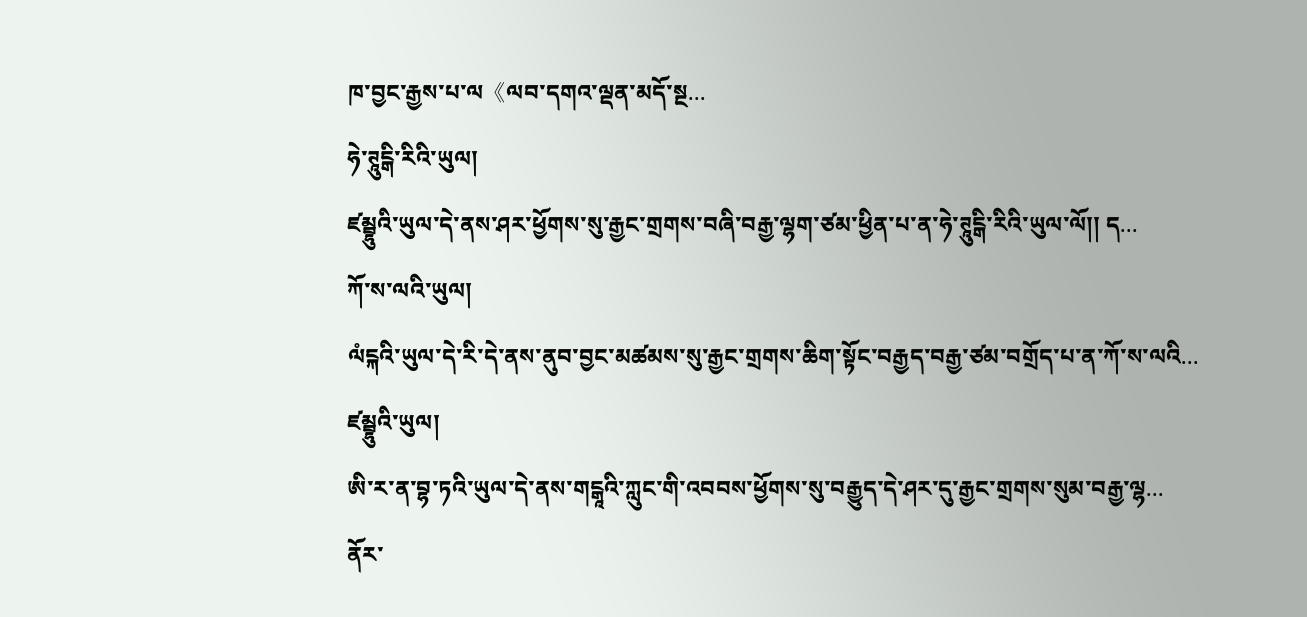ཁ་བྱང་རྒྱས་པ་ལ《ལབ་དགའ་ལྡན་མདོ་སྔ...
ཧེ་ཊཱུངྒི་རིའི་ཡུལ།
ཛམྦྷུའི་ཡུལ་དེ་ནས་ཤར་ཕྱོགས་སུ་རྒྱང་གྲགས་བཞི་བརྒྱ་ལྷག་ཙམ་ཕྱིན་པ་ན་ཧེ་ཊཱུངྒི་རིའི་ཡུལ་ལོ།། ད...
ཀོ་ས་ལའི་ཡུལ།
ལཾངྐའི་ཡུལ་དེ་རི་དེ་ནས་ནུབ་བྱང་མཚམས་སུ་རྒྱང་གྲགས་ཆིག་སྟོང་བརྒྱད་བརྒྱ་ཙམ་བགྲོད་པ་ན་ཀོ་ས་ལའི...
ཛམྦྷུའི་ཡུལ།
ཨི་ར་ན་བྷ་ཏའི་ཡུལ་དེ་ནས་གངྒཱའི་ཀླུང་གི་འབབས་ཕྱོགས་སུ་བརྒྱུད་དེ་ཤར་དུ་རྒྱང་གྲགས་སུམ་བརྒྱ་ལྷ...
ནོར་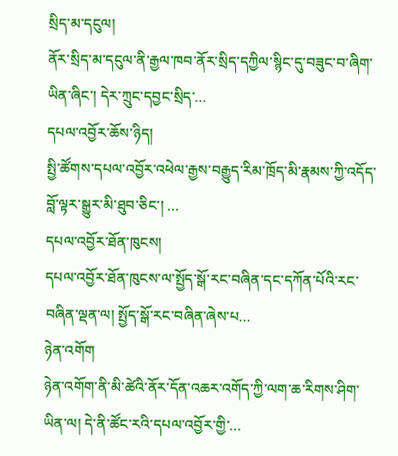སྲིད་མ་དངུལ།
ནོར་སྲིད་མ་དངུལ་ནི་རྒྱལ་ཁབ་ནོར་སྲིད་དཀྱིལ་སྙིང་དུ་བཟུང་བ་ཞིག་ཡིན་ཞིང་། དེར་ཀྲུང་དབྱང་སྲིད་...
དཔལ་འབྱོར་ཆོས་ཉིད།
སྤྱི་ཚོགས་དཔལ་འབྱོར་འཕེལ་རྒྱས་བརྒྱུད་རིམ་ཁྲོད་མི་རྣམས་ཀྱི་འདོད་བློ་ལྟར་སྒྱུར་མི་ཐུབ་ཅིང་། ...
དཔལ་འབྱོར་ཐོན་ཁུངས།
དཔལ་འབྱོར་ཐོན་ཁུངས་ལ་སྤྱོད་སྒོ་རང་བཞིན་དང་དཀོན་པོའི་རང་བཞིན་ལྡན་ལ། སྤྱོད་སྒོ་རང་བཞིན་ཞེས་པ...
ཉེན་འགོག
ཉེན་འགོག་ནི་མི་ཚེའི་ནོར་དོན་འཆར་འགོད་ཀྱི་ལག་ཆ་རིགས་ཤིག་ཡིན་ལ། དེ་ནི་ཚོང་རའི་དཔལ་འབྱོར་གྱི་...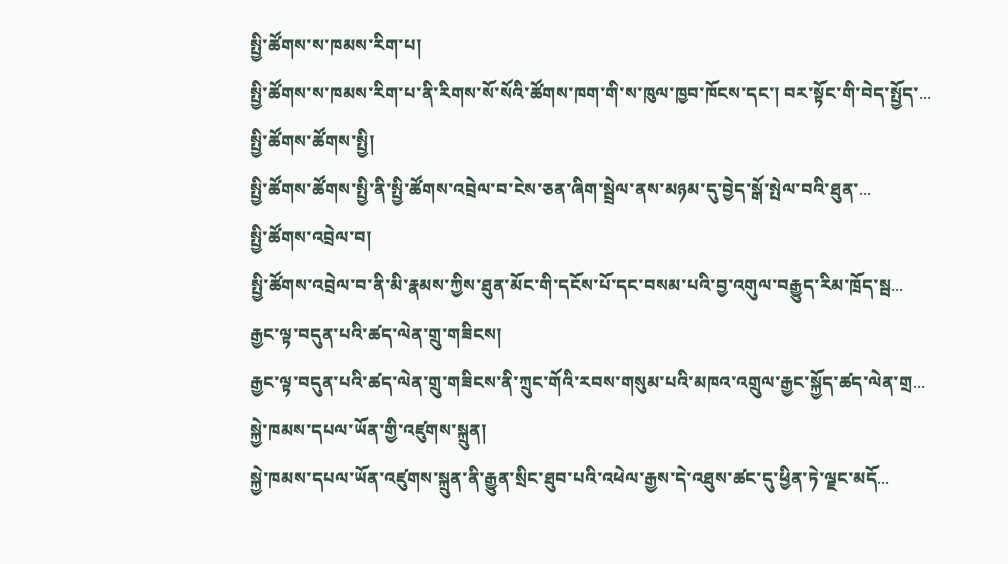སྤྱི་ཚོགས་ས་ཁམས་རིག་པ།
སྤྱི་ཚོགས་ས་ཁམས་རིག་པ་ནི་རིགས་སོ་སོའི་ཚོགས་ཁག་གི་ས་ཁུལ་ཁྱབ་ཁོངས་དང་། བར་སྟོང་གི་བེད་སྤྱོད་...
སྤྱི་ཚོགས་ཚོགས་སྤྱི།
སྤྱི་ཚོགས་ཚོགས་སྤྱི་ནི་སྤྱི་ཚོགས་འབྲེལ་བ་ངེས་ཅན་ཞིག་སྦྲེལ་ནས་མཉམ་དུ་བྱེད་སྒོ་སྤེལ་བའི་ཐུན་...
སྤྱི་ཚོགས་འབྲེལ་བ།
སྤྱི་ཚོགས་འབྲེལ་བ་ནི་མི་རྣམས་ཀྱིས་ཐུན་མོང་གི་དངོས་པོ་དང་བསམ་པའི་བྱ་འགུལ་བརྒྱུད་རིམ་ཁྲོད་སྦ...
རྒྱང་ལྟ་བདུན་པའི་ཚད་ལེན་གྲུ་གཟིངས།
རྒྱང་ལྟ་བདུན་པའི་ཚད་ལེན་གྲུ་གཟིངས་ནི་ཀྲུང་གོའི་རབས་གསུམ་པའི་མཁའ་འགྲུལ་རྒྱང་སྐྱོད་ཚད་ལེན་གྲ...
སྐྱེ་ཁམས་དཔལ་ཡོན་གྱི་འཛུགས་སྐྲུན།
སྐྱེ་ཁམས་དཔལ་ཡོན་འཛུགས་སྐྲུན་ནི་རྒྱུན་སྲིང་ཐུབ་པའི་འཕེལ་རྒྱས་དེ་འཐུས་ཚང་དུ་ཕྱིན་ཏེ་ལྗང་མདོ...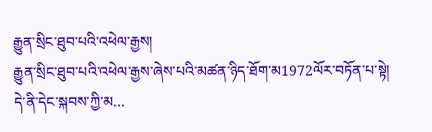རྒྱུན་སྲིང་ཐུབ་པའི་འཕེལ་རྒྱས།
རྒྱུན་སྲིང་ཐུབ་པའི་འཕེལ་རྒྱས་ཞེས་པའི་མཚན་ཉིད་ཐོག་མ1972ལོར་བཏོན་པ་སྟེ། དེ་ནི་དེང་སྐབས་ཀྱི་མ...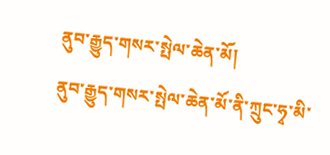ནུབ་རྒྱུད་གསར་སྤེལ་ཆེན་མོ།
ནུབ་རྒྱུད་གསར་སྤེལ་ཆེན་མོ་ནི་ཀྲུང་ཧྭ་མི་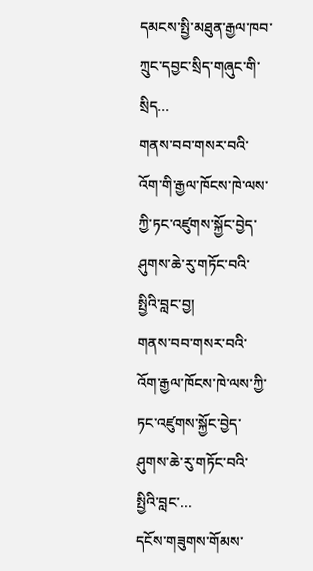དམངས་སྤྱི་མཐུན་རྒྱལ་ཁབ་ཀྲུང་དབྱང་སྲིད་གཞུང་གི་སྲིད...
གནས་བབ་གསར་བའི་འོག་གི་རྒྱལ་ཁོངས་ཁེ་ལས་ཀྱི་ཏང་འཛུགས་སྐྱོང་བྱེད་ཤུགས་ཆེ་རུ་གཏོང་བའི་སྤྱིའི་བླང་བྱ།
གནས་བབ་གསར་བའི་འོག་རྒྱལ་ཁོངས་ཁེ་ལས་ཀྱི་ཏང་འཛུགས་སྐྱོང་བྱེད་ཤུགས་ཆེ་རུ་གཏོང་བའི་སྤྱིའི་བླང་...
དངོས་གཟུགས་གོམས་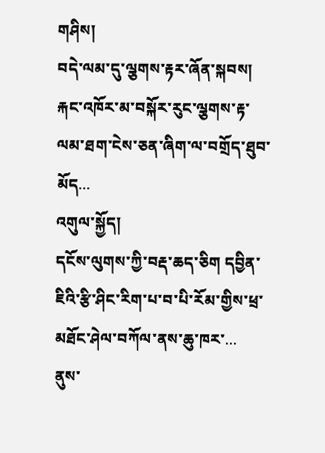གཤིས།
བདེ་ལམ་དུ་ལྕགས་རྟར་ཞོན་སྐབས། རྐང་འཁོར་མ་བསྐོར་རུང་ལྕགས་རྟ་ལམ་ཐག་ངེས་ཅན་ཞིག་ལ་བགྲོད་ཐུབ་མོད...
འགུལ་སྐྱོད།
དངོས་ལུགས་ཀྱི་བརྡ་ཆད་ཅིག དབྱིན་ཇིའི་རྩི་ཤིང་རིག་པ་བ་པི་རོམ་གྱིས་ཕྲ་མཐོང་ཤེལ་བཀོལ་ནས་ཆུ་ཁར་...
ནུས་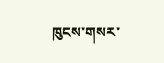ཁུངས་གསར་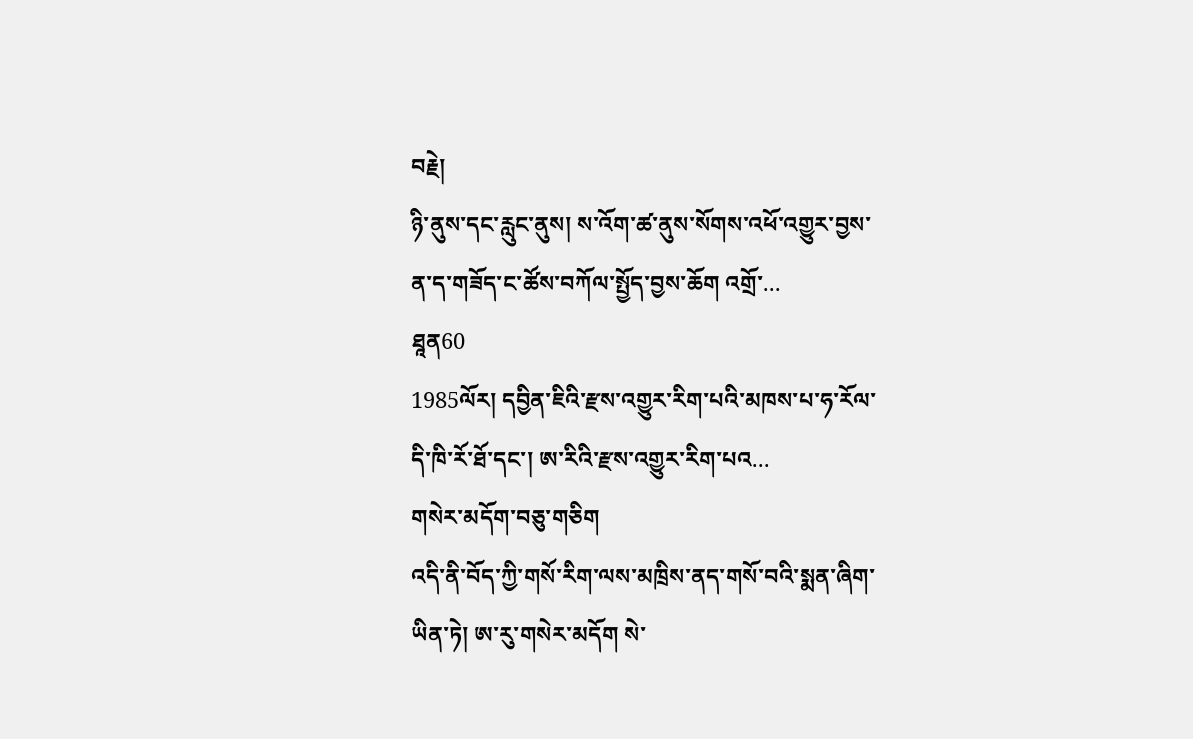བརྗེ།
ཉི་ནུས་དང་རླུང་ནུས། ས་འོག་ཚ་ནུས་སོགས་འཕོ་འགྱུར་བྱས་ན་ད་གཟོད་ང་ཚོས་བཀོལ་སྤྱོད་བྱས་ཆོག འགྲོ་...
ཐཱན60
1985ལོར། དབྱིན་ཇིའི་རྫས་འགྱུར་རིག་པའི་མཁས་པ་ཧ་རོལ་དི་ཁི་རོ་ཐོ་དང་། ཨ་རིའི་རྫས་འགྱུར་རིག་པའ...
གསེར་མདོག་བཅུ་གཅིག
འདི་ནི་བོད་ཀྱི་གསོ་རིག་ལས་མཁྲིས་ནད་གསོ་བའི་སྨན་ཞིག་ཡིན་ཏེ། ཨ་རུ་གསེར་མདོག སེ་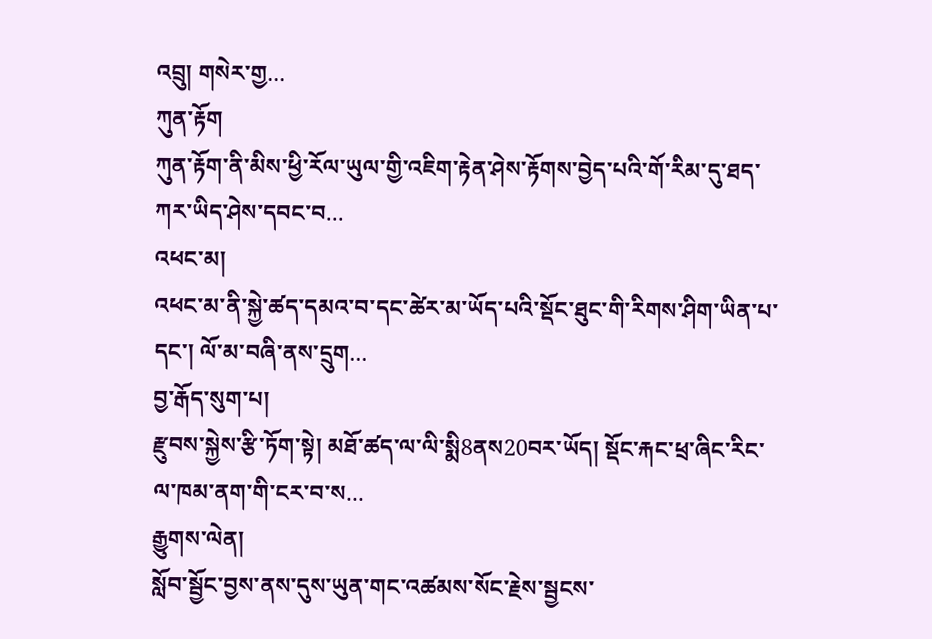འབྲུ། གསེར་གྱ...
ཀུན་རྟོག
ཀུན་རྟོག་ནི་མིས་ཕྱི་རོལ་ཡུལ་གྱི་འཇིག་རྟེན་ཤེས་རྟོགས་བྱེད་པའི་གོ་རིམ་དུ་ཐད་ཀར་ཡིད་ཤེས་དབང་བ...
འཕང་མ།
འཕང་མ་ནི་སྐྱེ་ཚད་དམའ་བ་དང་ཚེར་མ་ཡོད་པའི་སྡོང་ཐུང་གི་རིགས་ཤིག་ཡིན་པ་དང་། ལོ་མ་བཞི་ནས་དྲུག...
བྱ་རྒོད་སུག་པ།
རྫུབས་སྐྱེས་རྩི་ཏོག་སྟེ། མཐོ་ཚད་ལ་ལི་སྨི8ནས20བར་ཡོད། སྡོང་རྐང་ཕྲ་ཞིང་རིང་ལ་ཁམ་ནག་གི་ངར་བ་ས...
རྒྱུགས་ལེན།
སློབ་སྦྱོང་བྱས་ནས་དུས་ཡུན་གང་འཚམས་སོང་རྗེས་སྦྱངས་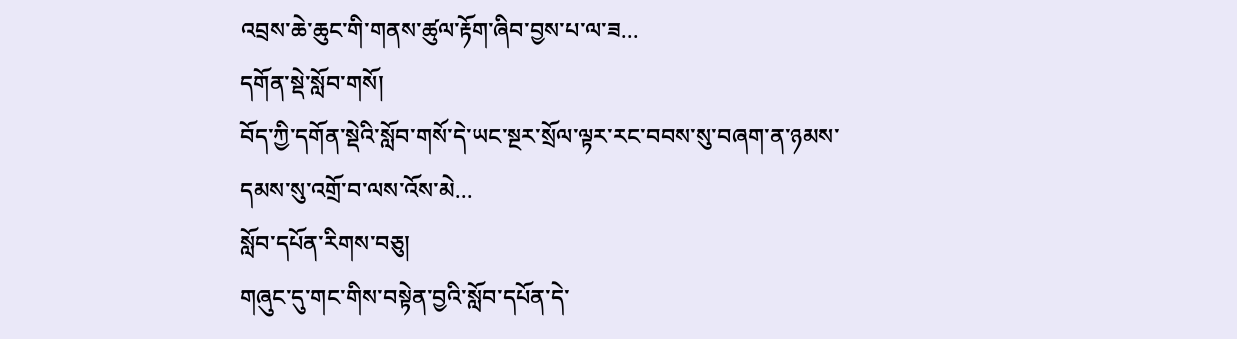འབྲས་ཆེ་ཆུང་གི་གནས་ཚུལ་རྟོག་ཞིབ་བྱས་པ་ལ་ཟ...
དགོན་སྡེ་སློབ་གསོ།
བོད་ཀྱི་དགོན་སྡེའི་སློབ་གསོ་དེ་ཡང་སྔར་སྲོལ་ལྟར་རང་བབས་སུ་བཞག་ན་ཉམས་དམས་སུ་འགྲོ་བ་ལས་འོས་མེ...
སློབ་དཔོན་རིགས་བཅུ།
གཞུང་དུ་གང་གིས་བསྟེན་བྱའི་སློབ་དཔོན་དེ་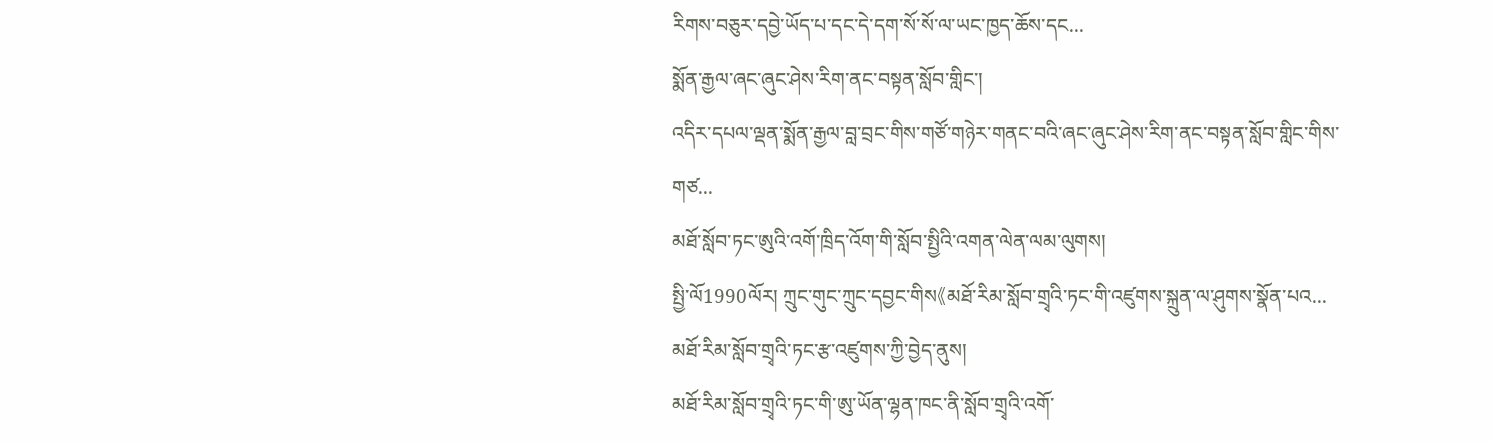རིགས་བཅུར་དབྱེ་ཡོད་པ་དང་དེ་དག་སོ་སོ་ལ་ཡང་ཁྱད་ཆོས་དང...
སྨོན་རྒྱལ་ཞང་ཞུང་ཤེས་རིག་ནང་བསྟན་སློབ་གླིང་།
འདིར་དཔལ་ལྡན་སྨོན་རྒྱལ་བླ་བྲང་གིས་གཙོ་གཉེར་གནང་བའི་ཞང་ཞུང་ཤེས་རིག་ནང་བསྟན་སློབ་གླིང་གིས་གཙ...
མཐོ་སློབ་ཏང་ཨུའི་འགོ་ཁྲིད་འོག་གི་སློབ་སྤྱིའི་འགན་ལེན་ལམ་ལུགས།
སྤྱི་ལོ1990ལོར། ཀྲུང་གུང་ཀྲུང་དབྱང་གིས《མཐོ་རིམ་སློབ་གྲྭའི་ཏང་གི་འཛུགས་སྐྲུན་ལ་ཤུགས་སྣོན་པའ...
མཐོ་རིམ་སློབ་གྲྭའི་ཏང་རྩ་འཛུགས་ཀྱི་བྱེད་ནུས།
མཐོ་རིམ་སློབ་གྲྭའི་ཏང་གི་ཨུ་ཡོན་ལྷན་ཁང་ནི་སློབ་གྲྭའི་འགོ་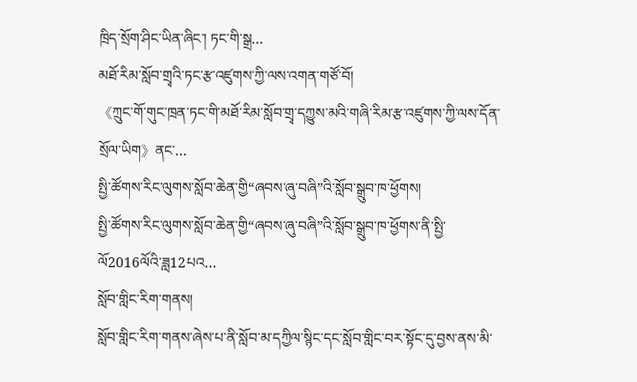ཁྲིད་སྲོག་ཤིང་ཡིན་ཞིང་། ཏང་གི་སྒྲ...
མཐོ་རིམ་སློབ་གྲྭའི་ཏང་རྩ་འཛུགས་ཀྱི་ལས་འགན་གཙོ་བོ།
《ཀྲུང་གོ་གུང་ཁྲན་ཏང་གི་མཐོ་རིམ་སློབ་གྲྭ་དཀྱུས་མའི་གཞི་རིམ་རྩ་འཛུགས་ཀྱི་ལས་དོན་སྲོལ་ཡིག》ནང་...
སྤྱི་ཚོགས་རིང་ལུགས་སློབ་ཆེན་གྱི“ཞབས་ཞུ་བཞི”འི་སློབ་སྒྲུབ་ཁ་ཕྱོགས།
སྤྱི་ཚོགས་རིང་ལུགས་སློབ་ཆེན་གྱི“ཞབས་ཞུ་བཞི”འི་སློབ་སྒྲུབ་ཁ་ཕྱོགས་ནི་སྤྱི་ལོ2016ལོའི་ཟླ12པའ...
སློབ་གླིང་རིག་གནས།
སློབ་གླིང་རིག་གནས་ཞེས་པ་ནི་སློབ་མ་དཀྱིལ་སྙིང་དང་སློབ་གླིང་བར་སྟོང་དུ་བྱས་ནས་མི་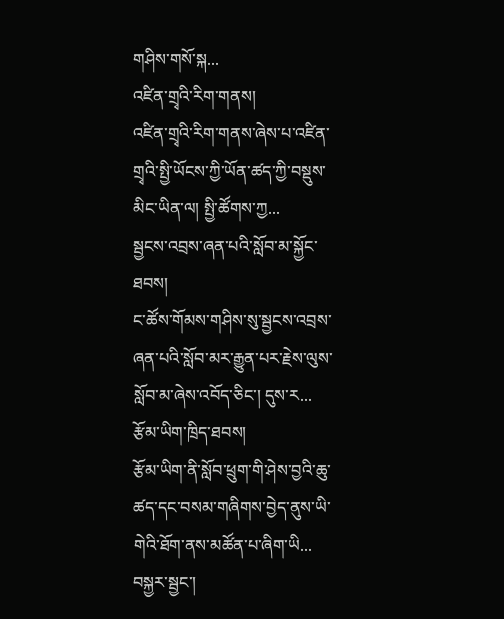གཤིས་གསོ་སྐ...
འཛིན་གྲྭའི་རིག་གནས།
འཛིན་གྲྭའི་རིག་གནས་ཞེས་པ་འཛིན་གྲྭའི་སྤྱི་ཡོངས་ཀྱི་ཡོན་ཚད་ཀྱི་བསྡུས་མིང་ཡིན་ལ། སྤྱི་ཚོགས་ཀྱ...
སྦྱངས་འབྲས་ཞན་པའི་སློབ་མ་སྐྱོང་ཐབས།
ང་ཚོས་གོམས་གཤིས་སུ་སྦྱངས་འབྲས་ཞན་པའི་སློབ་མར་རྒྱུན་པར་རྗེས་ལུས་སློབ་མ་ཞེས་འབོད་ཅིང་། དུས་ར...
རྩོམ་ཡིག་ཁྲིད་ཐབས།
རྩོམ་ཡིག་ནི་སློབ་ཕྲུག་གི་ཤེས་བྱའི་ཆུ་ཚད་དང་བསམ་གཞིགས་བྱེད་ནུས་ཡི་གེའི་ཐོག་ནས་མཚོན་པ་ཞིག་ཡི...
བསྐྱར་སྦྱང་།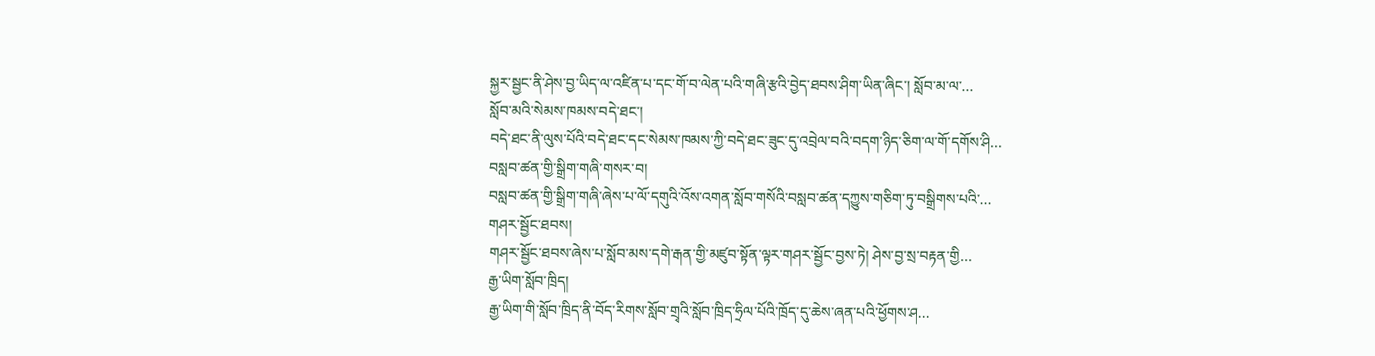སྐྱར་སྦྱང་ནི་ཤེས་བྱ་ཡིད་ལ་འཛིན་པ་དང་གོ་བ་ལེན་པའི་གཞི་རྩའི་བྱེད་ཐབས་ཤིག་ཡིན་ཞིང་། སློབ་མ་ལ་...
སློབ་མའི་སེམས་ཁམས་བདེ་ཐང་།
བདེ་ཐང་ནི་ལུས་པོའི་བདེ་ཐང་དང་སེམས་ཁམས་ཀྱི་བདེ་ཐང་ཟུང་དུ་འབྲེལ་བའི་བདག་ཉིད་ཅིག་ལ་གོ་དགོས་ཤི...
བསླབ་ཚན་གྱི་སྒྲིག་གཞི་གསར་བ།
བསླབ་ཚན་གྱི་སྒྲིག་གཞི་ཞེས་པ་ལོ་དགུའི་འོས་འགན་སློབ་གསོའི་བསླབ་ཚན་དཀྱུས་གཅིག་ཏུ་བསྒྲིགས་པའི་...
གཤར་སྦྱོང་ཐབས།
གཤར་སྦྱོང་ཐབས་ཞེས་པ་སློབ་མས་དགེ་རྒན་གྱི་མཛུབ་སྟོན་ལྟར་གཤར་སྦྱོང་བྱས་ཏེ། ཤེས་བྱ་སྲ་བརྟན་གྱི...
རྒྱ་ཡིག་སློབ་ཁྲིད།
རྒྱ་ཡིག་གི་སློབ་ཁྲིད་ནི་བོད་རིགས་སློབ་གྲྭའི་སློབ་ཁྲིད་ཧྲིལ་པོའི་ཁྲོད་དུ་ཆེས་ཞན་པའི་ཕྱོགས་ཤ...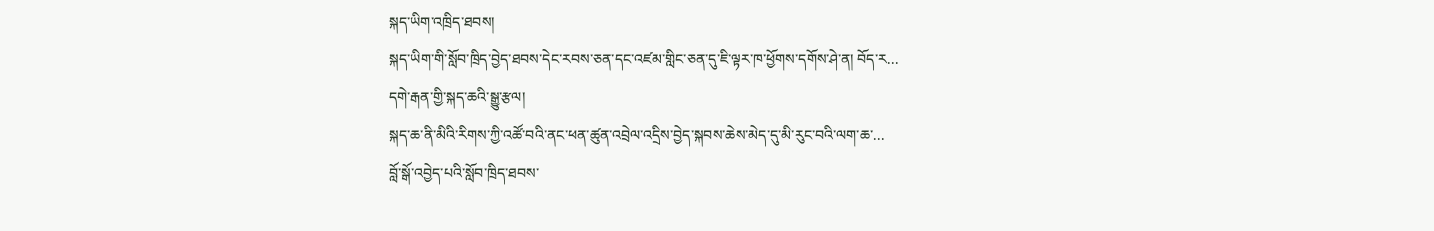སྐད་ཡིག་འཁྲིད་ཐབས།
སྐད་ཡིག་གི་སློབ་ཁྲིད་བྱེད་ཐབས་དེང་རབས་ཅན་དང་འཛམ་གླིང་ཅན་དུ་ཇི་ལྟར་ཁ་ཕྱོགས་དགོས་ཤེ་ན། བོད་ར...
དགེ་རྒན་གྱི་སྐད་ཆའི་སྒྱུ་རྩལ།
སྐད་ཆ་ནི་མིའི་རིགས་ཀྱི་འཚོ་བའི་ནང་ཕན་ཚུན་འབྲེལ་འདྲིས་བྱེད་སྐབས་ཆེས་མེད་དུ་མི་རུང་བའི་ལག་ཆ་...
བློ་སྒོ་འབྱེད་པའི་སློབ་ཁྲིད་ཐབས་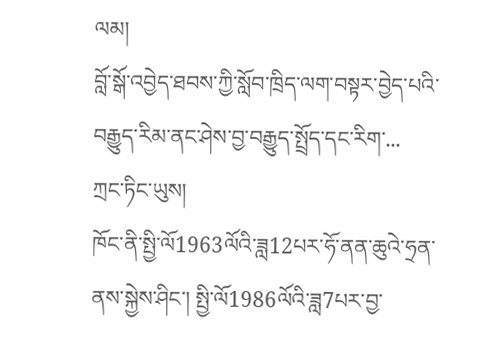ལམ།
བློ་སྒོ་འབྱེད་ཐབས་ཀྱི་སློབ་ཁྲིད་ལག་བསྟར་བྱེད་པའི་བརྒྱུད་རིམ་ནང་ཤེས་བྱ་བརྒྱུད་སྤྲོད་དང་རིག་...
ཀྲང་ཏིང་ཡུས།
ཁོང་ནི་སྤྱི་ལོ1963ལོའི་ཟླ12པར་ཧོ་ནན་ཆུའེ་ཧྲན་ནས་སྐྱེས་ཤིང་། སྤྱི་ལོ1986ལོའི་ཟླ7པར་བྱ་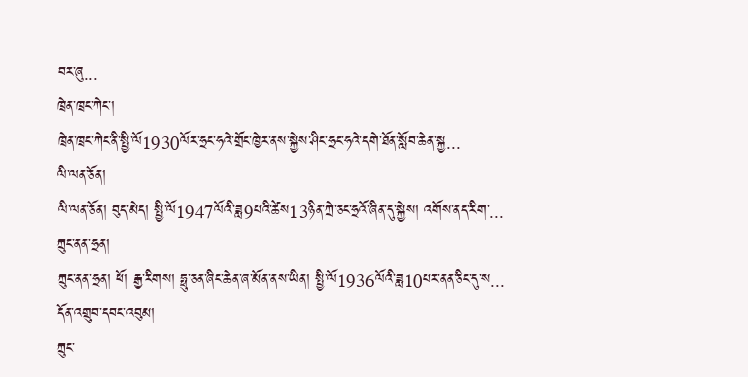བར་ཞུ...
ཁྲེན་ཁྲང་ཀེང་།
ཁྲེན་ཁྲང་ཀེང་ནི་སྤྱི་ལོ1930ལོར་ཧྲང་ཧའེ་གྲོང་ཁྱེར་ནས་སྐྱེས་ཤིང་ཧྲང་ཧའེ་དགེ་ཐོན་སློབ་ཆེན་སྐྱ...
ལི་ལན་ཅོན།
ལི་ལན་ཅོན། བུད་མེད། སྤྱི་ལོ1947ལོའི་ཟླ9པའི་ཚེས13ཉིན་ཀྲེ་ཅང་ཧྲའོ་ཞིན་དུ་སྐྱེས། འགོས་ནད་རིག་...
ཀྲུང་ནན་ཧྲན།
ཀྲུང་ནན་ཧྲན། ཕོ། རྒྱ་རིགས། ཧྥུ་ཅན་ཞིང་ཆེན་ཞ་མོན་ནས་ཡིན། སྤྱི་ལོ1936ལོའི་ཟླ10པར་ནན་ཅིང་དུ་ས...
དོན་འགྲུབ་དབང་འབུམ།
ཀྲུང་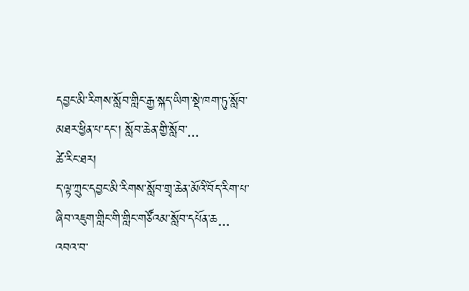དབྱང་མི་རིགས་སློབ་གླིང་རྒྱ་སྐད་ཡིག་སྡེ་ཁག་ཏུ་སློབ་མཐར་ཕྱིན་པ་དང་། སློབ་ཆེན་གྱི་སློབ་...
ཚེ་རིང་ཐར།
ད་ལྟ་ཀྲུང་དབྱང་མི་རིགས་སློབ་གྲྭ་ཆེན་མོའི་བོད་རིག་པ་ཞིབ་འཇུག་གླིང་གི་གླིང་གཙོའམ་སློབ་དཔོན་ཆ...
འབའ་བ་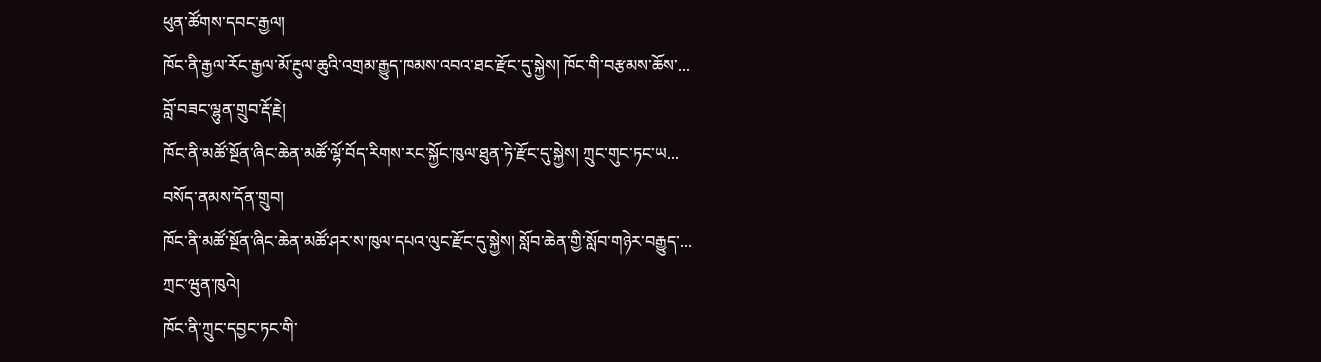ཕུན་ཚོགས་དབང་རྒྱལ།
ཁོང་ནི་རྒྱལ་རོང་རྒྱལ་མོ་རྔུལ་ཆུའི་འགྲམ་རྒྱུད་ཁམས་འབའ་ཐང་རྫོང་དུ་སྐྱེས། ཁོང་གི་བརྩམས་ཆོས་...
བློ་བཟང་ལྷུན་གྲུབ་རྡོ་རྗེ།
ཁོང་ནི་མཚོ་སྔོན་ཞིང་ཆེན་མཚོ་ལྷོ་བོད་རིགས་རང་སྐྱོང་ཁུལ་ཐུན་ཏེ་རྫོང་དུ་སྐྱེས། ཀྲུང་གུང་ཏང་ཡ...
བསོད་ནམས་དོན་གྲུབ།
ཁོང་ནི་མཚོ་སྔོན་ཞིང་ཆེན་མཚོ་ཤར་ས་ཁུལ་དཔའ་ལུང་རྫོང་དུ་སྐྱེས། སློབ་ཆེན་གྱི་སློབ་གཉེར་བརྒྱུད་...
ཀྲང་ཝུན་ཁུའེ།
ཁོང་ནི་ཀྲུང་དབྱང་ཏང་གི་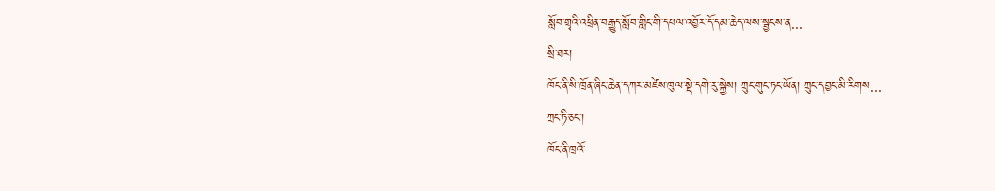སློབ་གྲྭའི་འཕྲིན་བརྒྱུད་སློབ་གླིང་གི་དཔལ་འབྱོར་དོ་དམ་ཆེད་ལས་སྦྱངས་ན...
སྲི་ཐར།
ཁོང་ནི་སི་ཁྲོན་ཞིང་ཆེན་དཀར་མཛེས་ཁུལ་སྡེ་དགེ་རུ་སྐྱེས། ཀྲུང་གུང་ཏང་ཡོན། ཀྲུང་དབྱང་མི་རིགས...
ཀྲང་ཏི་ཅང་།
ཁོང་ནི་ཁྲའོ་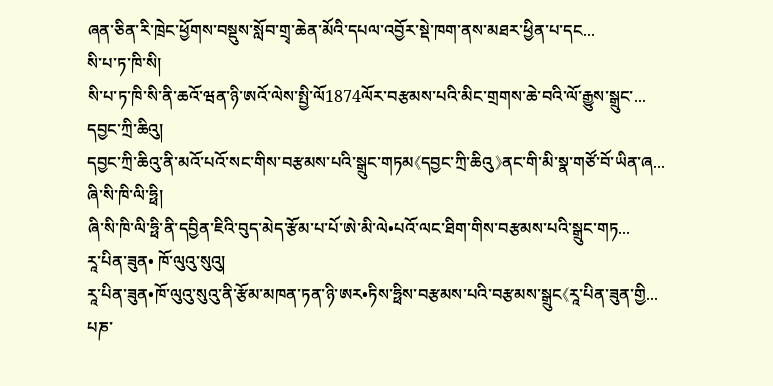ཞན་ཅིན་རི་ཁྲེང་ཕྱོགས་བསྡུས་སློབ་གྲྭ་ཆེན་མོའི་དཔལ་འབྱོར་སྡེ་ཁག་ནས་མཐར་ཕྱིན་པ་དང...
སི་པ་ཏ་ཁི་སི།
སི་པ་ཏ་ཁི་སི་ནི་ཆའོ་ཝན་ཉི་ཨའོ་ལེས་སྤྱི་ལོ1874ལོར་བརྩམས་པའི་མིང་གྲགས་ཆེ་བའི་ལོ་རྒྱུས་སྒྲུང་...
དབྱང་ཀྲི་ཆིའུ།
དབྱང་ཀྲི་ཆིའུ་ནི་མའོ་པའོ་སང་གིས་བརྩམས་པའི་སྒྲུང་གཏམ《དབྱང་ཀྲི་ཆིའུ》ནང་གི་མི་སྣ་གཙོ་བོ་ཡིན་ཞ...
ཞི་སི་ཁི་ལི་ཧྥི།
ཞི་སི་ཁི་ལི་ཧྥི་ནི་དབྱིན་ཇིའི་བུད་མེད་རྩོམ་པ་པོ་ཨེ་མི་ལེ•པའོ་ལང་ཐིག་གིས་བརྩམས་པའི་སྒྲུང་གཏ...
རཱ་པིན་ཟུན• ཁོ་ལུའུ་སུའུ།
རཱ་པིན་ཟུན•ཁོ་ལུའུ་སུའུ་ནི་རྩོམ་མཁན་ཏན་ཉི་ཨར•ཏིས་ཧྥིས་བརྩམས་པའི་བརྩམས་སྒྲུང《རཱ་པིན་ཟུན་གྱི...
པཎ་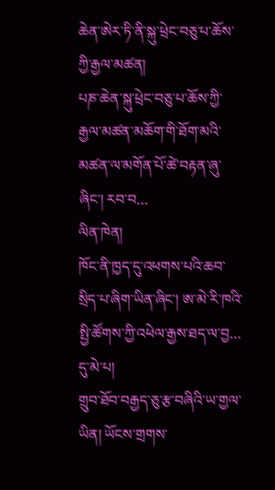ཆེན་ཨེར་ཏི་ནི་སྐུ་ཕྲེང་བཅུ་པ་ཆོས་ཀྱི་རྒྱལ་མཚན།
པཎ་ཆེན་སྐུ་ཕྲེང་བཅུ་པ་ཆོས་ཀྱི་རྒྱལ་མཚན་མཆོག་གི་ཐོག་མའི་མཚན་ལ་མགོན་པོ་ཚེ་བརྟན་ཞུ་ཞིང་། རབ་བ...
ལིན་ཁེན།
ཁོང་ནི་ཁྱད་དུ་འཕགས་པའི་ཆབ་སྲིད་པ་ཞིག་ཡིན་ཞིང་། ཨ་མེ་རི་ཁའི་སྤྱི་ཚོགས་ཀྱི་འཕེལ་རྒྱས་ཐད་ལ་བྱ...
དུ་མེ་པ།
གྲུབ་ཐོབ་བརྒྱད་ཅུ་རྩ་བཞིའི་ཡ་གྱལ་ཡིན། ཡོངས་གྲགས་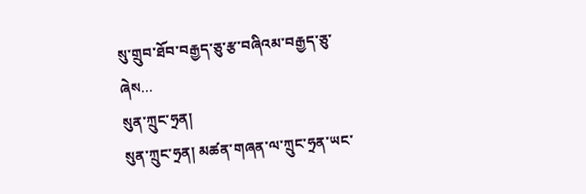སུ་གྲུབ་ཐོབ་བརྒྱད་ཅུ་རྩ་བཞིའམ་བརྒྱད་ཅུ་ཞེས...
སུན་ཀྲུང་ཧྲན།
སུན་ཀྲུང་ཧྲན། མཚན་གཞན་ལ་ཀྲུང་ཧྲན་ཡང་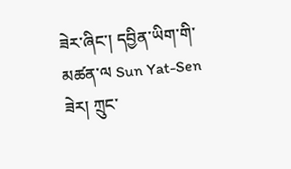ཟེར་ཞིང་། དབྱིན་ཡིག་གི་མཚན་ལ Sun Yat-Sen ཟེར། ཀྲུང་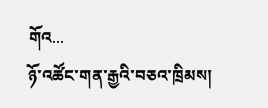གོའ...
ཉོ་འཚོང་གན་རྒྱའི་བཅའ་ཁྲིམས།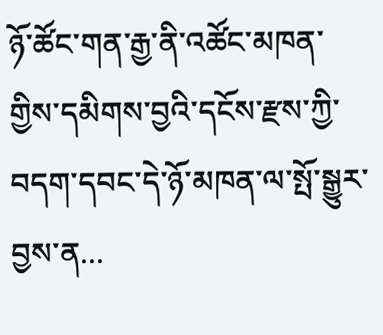ཉོ་ཚོང་གན་རྒྱ་ནི་འཚོང་མཁན་གྱིས་དམིགས་བྱའི་དངོས་རྫས་ཀྱི་བདག་དབང་དེ་ཉོ་མཁན་ལ་སྤོ་སྒྱུར་བྱས་ན...